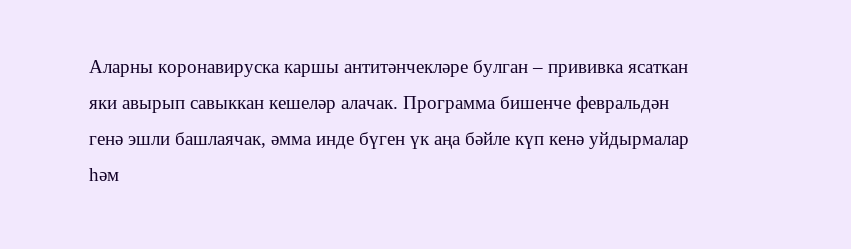Аларны коронавируска каршы антитәнчекләре булган – прививка ясаткан яки авырып савыккан кешеләр алачак. Программа бишенче февральдән генә эшли башлаячак, әмма инде бүген үк аңа бәйле күп кенә уйдырмалар һәм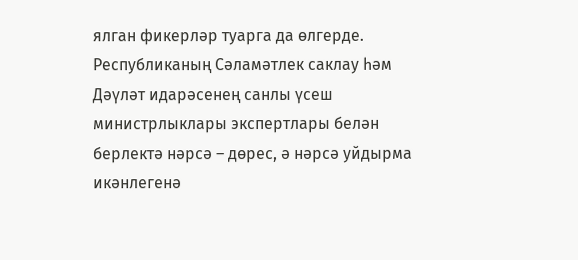ялган фикерләр туарга да өлгерде. Республиканың Сәламәтлек саклау һәм Дәүләт идарәсенең санлы үсеш министрлыклары экспертлары белән берлектә нәрсә – дөрес, ә нәрсә уйдырма икәнлегенә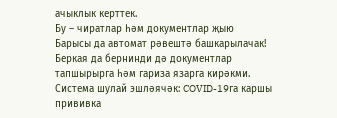ачыклык керттек.
Бу – чиратлар һәм документлар җыю
Барысы да автомат рәвештә башкарылачак! Беркая да бернинди дә документлар тапшырырга һәм гариза язарга кирәкми. Система шулай эшләячәк: COVID-19га каршы прививка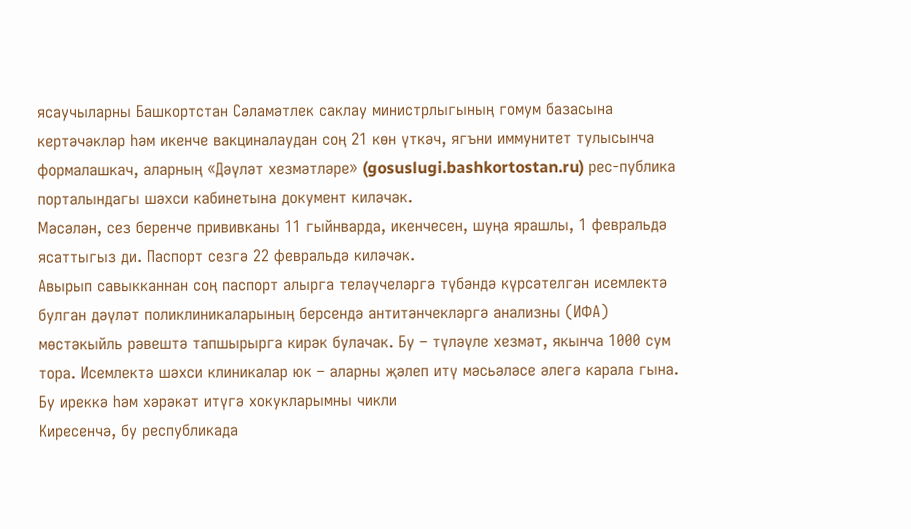ясаучыларны Башкортстан Сәламәтлек саклау министрлыгының гомум базасына кертәчәкләр һәм икенче вакциналаудан соң 21 көн үткәч, ягъни иммунитет тулысынча формалашкач, аларның «Дәүләт хезмәтләре» (gosuslugi.bashkortostan.ru) рес-публика порталындагы шәхси кабинетына документ киләчәк.
Мәсәлән, сез беренче прививканы 11 гыйнварда, икенчесен, шуңа ярашлы, 1 февральдә ясаттыгыз ди. Паспорт сезгә 22 февральдә киләчәк.
Авырып савыкканнан соң паспорт алырга теләүчеләргә түбәндә күрсәтелгән исемлектә булган дәүләт поликлиникаларының берсендә антитәнчекләргә анализны (ИФА) мөстәкыйль рәвештә тапшырырга кирәк булачак. Бу – түләүле хезмәт, якынча 1000 сум тора. Исемлектә шәхси клиникалар юк – аларны җәлеп итү мәсьәләсе әлегә карала гына.
Бу иреккә һәм хәрәкәт итүгә хокукларымны чикли
Киресенчә, бу республикада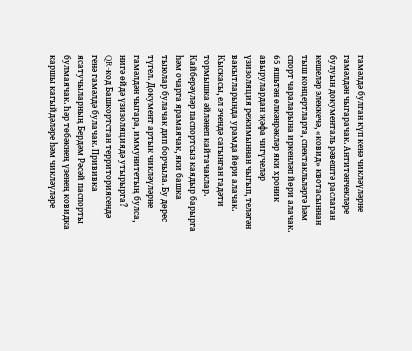гамәлдә булган күп кенә чикләүләрне гамәлдән чыгарачак. Антитәнчекләре булуын документаль рәвештә раслаган кешеләр элеккечә, «ковид» квотасыннан тыш концертларга, спектакльләргә һәм спорт чараларына иркенләп йөри алачак. 65 яшьтән өлкәнрәкләр яки хроник авырулардан җәфа чигүчеләр үзизоляция режимыннан чыгып, теләгән вакытларында урамда йөри алачак. Кыскасы, ел эчендә сагынган гадәти тормышка әйләнеп кайтачаклар.
Кайберәүләр паспортсыз каядыр барырга һәм очарга ярамаячак, яки башка тыюлар булачак дип борчыла. Бу дөрес түгел. Документ артык чикләүләрне гамәлдән чыгара, иммунитетың булса, нигә өйдә үзизоляциядә утырырга?
QR-код Башкортстан территориясендә генә гамәлдә булачак. Прививка ясатучыларның Бердәм Рәсәй паспорты булмаячак. Һәр төбәкнең үзенең ковидка каршы кагыйдәләре һәм чикләүләре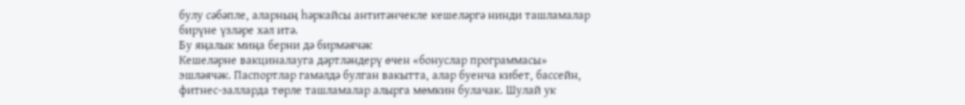булу сәбәпле, аларның һәркайсы антитәнчекле кешеләргә нинди ташламалар бирүне үзләре хәл итә.
Бу яңалык миңа берни дә бирмәячәк
Кешеләрне вакциналауга дәртләндерү өчен «бонуслар программасы» эшләячәк. Паспортлар гамәлдә булган вакытта, алар буенча кибет, бассейн, фитнес-залларда төрле ташламалар алырга мөмкин булачак. Шулай ук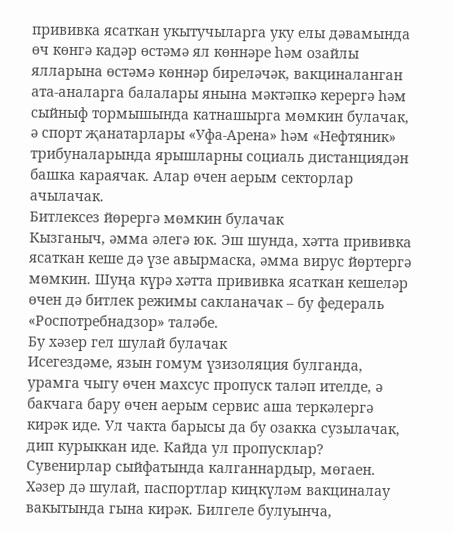прививка ясаткан укытучыларга уку елы дәвамында өч көнгә кадәр өстәмә ял көннәре һәм озайлы ялларына өстәмә көннәр биреләчәк, вакциналанган ата-аналарга балалары янына мәктәпкә керергә һәм сыйныф тормышында катнашырга мөмкин булачак, ә спорт җанатарлары «Уфа-Арена» һәм «Нефтяник» трибуналарында ярышларны социаль дистанциядән башка караячак. Алар өчен аерым секторлар ачылачак.
Битлексез йөрергә мөмкин булачак
Кызганыч, әмма әлегә юк. Эш шунда, хәтта прививка ясаткан кеше дә үзе авырмаска, әмма вирус йөртергә мөмкин. Шуңа күрә хәтта прививка ясаткан кешеләр өчен дә битлек режимы сакланачак – бу федераль «Роспотребнадзор» таләбе.
Бу хәзер гел шулай булачак
Исегездәме, язын гомум үзизоляция булганда, урамга чыгу өчен махсус пропуск таләп ителде, ә бакчага бару өчен аерым сервис аша теркәлергә кирәк иде. Ул чакта барысы да бу озакка сузылачак, дип курыккан иде. Кайда ул пропусклар? Сувенирлар сыйфатында калганнардыр, мөгаен.
Хәзер дә шулай, паспортлар киңкүләм вакциналау вакытында гына кирәк. Билгеле булуынча,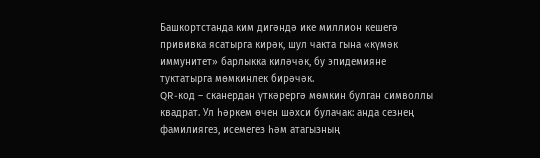Башкортстанда ким дигәндә ике миллион кешегә прививка ясатырга кирәк, шул чакта гына «күмәк иммунитет» барлыкка киләчәк, бу эпидемияне туктатырга мөмкинлек бирәчәк.
QR-код – сканердан үткәрергә мөмкин булган символлы квадрат. Ул һәркем өчен шәхси булачак: анда сезнең фамилиягез, исемегез һәм атагызның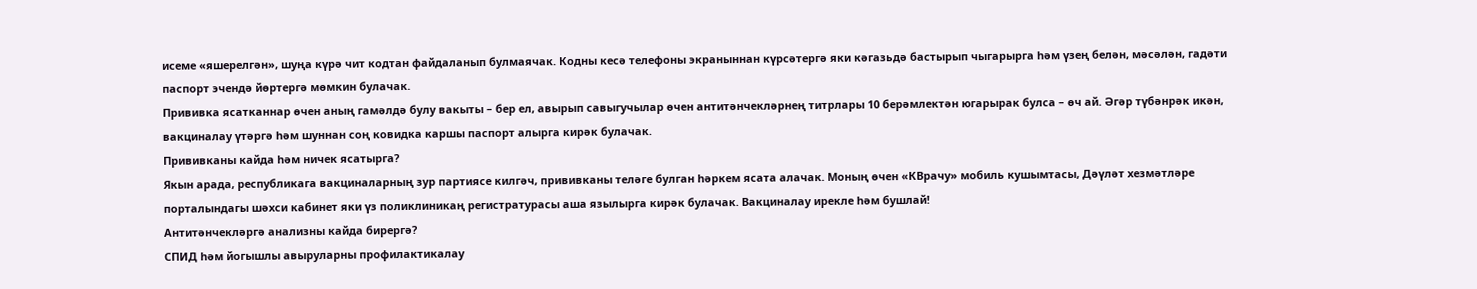исеме «яшерелгән», шуңа күрә чит кодтан файдаланып булмаячак. Кодны кесә телефоны экраныннан күрсәтергә яки кәгазьдә бастырып чыгарырга һәм үзең белән, мәсәлән, гадәти паспорт эчендә йөртергә мөмкин булачак.
Прививка ясатканнар өчен аның гамәлдә булу вакыты – бер ел, авырып савыгучылар өчен антитәнчекләрнең титрлары 10 берәмлектән югарырак булса – өч ай. Әгәр түбәнрәк икән, вакциналау үтәргә һәм шуннан соң ковидка каршы паспорт алырга кирәк булачак.
Прививканы кайда һәм ничек ясатырга?
Якын арада, республикага вакциналарның зур партиясе килгәч, прививканы теләге булган һәркем ясата алачак. Моның өчен «КВрачу» мобиль кушымтасы, Дәүләт хезмәтләре порталындагы шәхси кабинет яки үз поликлиникаң регистратурасы аша язылырга кирәк булачак. Вакциналау ирекле һәм бушлай!
Антитәнчекләргә анализны кайда бирергә?
СПИД һәм йогышлы авыруларны профилактикалау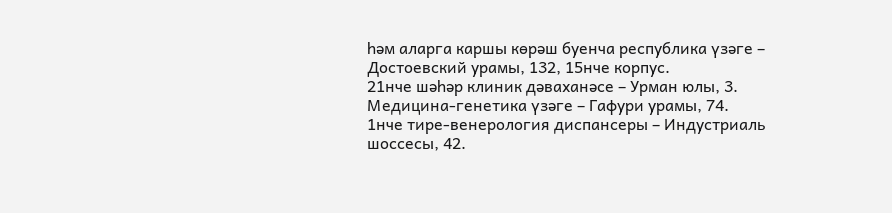һәм аларга каршы көрәш буенча республика үзәге – Достоевский урамы, 132, 15нче корпус.
21нче шәһәр клиник дәваханәсе – Урман юлы, 3.
Медицина-генетика үзәге – Гафури урамы, 74.
1нче тире-венерология диспансеры – Индустриаль шоссесы, 42.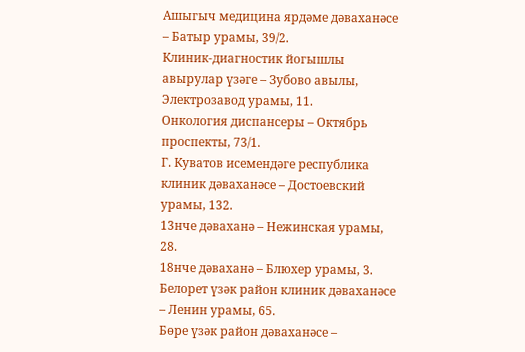Ашыгыч медицина ярдәме дәваханәсе – Батыр урамы, 39/2.
Клиник-диагностик йогышлы авырулар үзәге – Зубово авылы, Электрозавод урамы, 11.
Онкология диспансеры – Октябрь проспекты, 73/1.
Г. Куватов исемендәге республика клиник дәваханәсе – Достоевский урамы, 132.
13нче дәваханә – Нежинская урамы, 28.
18нче дәваханә – Блюхер урамы, 3.
Белорет үзәк район клиник дәваханәсе – Ленин урамы, 65.
Бөре үзәк район дәваханәсе –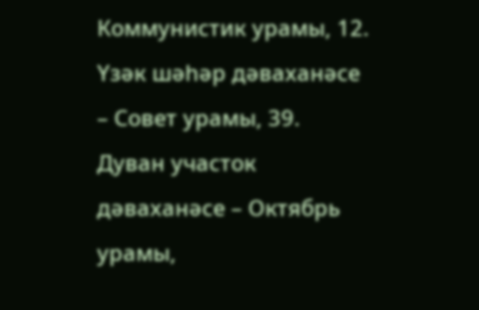Коммунистик урамы, 12.
Үзәк шәһәр дәваханәсе – Совет урамы, 39.
Дуван участок дәваханәсе – Октябрь урамы,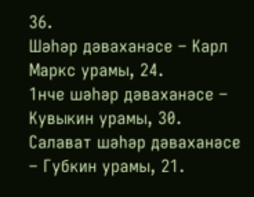36.
Шәһәр дәваханәсе – Карл Маркс урамы, 24.
1нче шәһәр дәваханәсе – Кувыкин урамы, 30.
Салават шәһәр дәваханәсе – Губкин урамы, 21.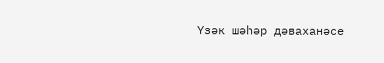Үзәк шәһәр дәваханәсе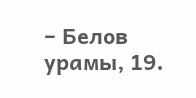– Белов урамы, 19.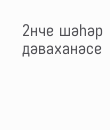2нче шәһәр дәваханәсе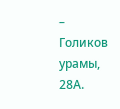– Голиков урамы, 28А.